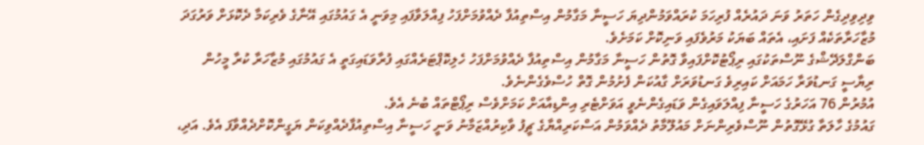ވިދިވިދިގެން ހަތަރު ވަނަ ދައުރެއް ފުރިހަމަ ކުރައްވަމުންދިޔަ ހަސީނާ މަގާމުން އިސްތިއުފާ ދެއްވުމަށްފަހު ފިއްލަވާފައި މިވަނީ އެ ގައުމުގައި އޭނާގެ ވެރިކަމާ ދެކޮޅަށް ވަރުގަދަ މުޒާހަރާތަކެއް ފަށައި، އެތައް ބަޔަކު މަރުވެފައި ވަނިކޮށް ކަމަށެވެ.
ބަންގްލަދޭޝްގެ ނޫސްތަކުގައި ރިޕޯޓުކޮށްފައިވާ ގޮތުން ހަސީނާ މަގާމުން އިސްތިއުފާ ދެއްވުމަށްފަހު ހެލިކޮޕްޓަރެއްގައި ފުރާވަޑައިގަތީ އެ ގައުމުގައި މުޒާހަރާ ކުރާ މީހުން ރިޔާސީ ގަނޑުވަރާ ހަމައަށް ކައިރިވެ ގަނޑުވަރަށް ގާއުކަން ފެށުމުން ގޮތް ހުސްވެގެންނެވެ.
އުމުރުން 76 އަހަރުގެ ހަސީނާ ފިއްލަވައިގެން ވަޑައިގެންނެވީ އަވަށްޓެރި އިންޑިއާއަށް ކަމަށްވެސް ރިޕޯޓްތައް ބުނެ އެވެ.
ގައުމުގެ ހާލަތާ ގުޅޭގޮތުން ނޫސްވެރިންނަށް މައުލޫމާތު ދެއްވަމުން އަސްކަރިއްޔާގެ ޗީފު ވާކިރުއްޒަމާނު ވަނީ ހަސީނާ އިސްތިއުފާދެއްވިކަން ޔަގީންކޮށްދެއްވާފަ އެވެ. އަދި،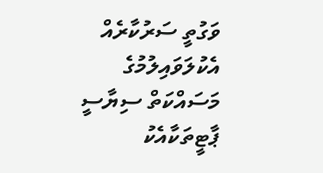ވަގުތީ ސަރުކާރެއް އެކުލަވައިލުމުގެ މަސައްކަތް ސިޔާސީ ޕާޓީތަކާއެކު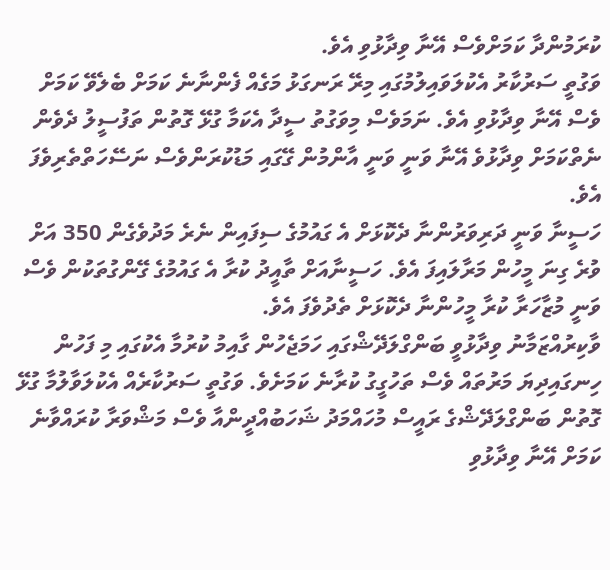ކުރަމުންދާ ކަމަށްވެސް އޭނާ ވިދާޅުވި އެވެ.
ވަގުތީ ސަރުކާރު އެކުލަވައިލުމުގައި މިރޭ ރަނގަޅު މަގެއް ފެންނާނެ ކަމަށް ބެލެވޭ ކަމަށް ވެސް އޭނާ ވިދާޅުވި އެވެ. ނަމަވެސް މިވަގުތު ސީދާ އެކަމާ ގުޅޭ ގޮތުން ތަފުސީލު ދެވެން ނެތްކަމަށް ވިދާޅުވެ އޭނާ ވަނީ ވަނީ އާންމުން ގޭގައި މަޑުކުރަންވެސް ނަސޭހަތްތެރިވެފަ އެވެ.
ހަސީނާ ވަނީ ދަރިވަރުންނާ ދެކޮޅަށް އެ ގައުމުގެ ސިފައިން ނެރެ މަދުވެގެން 350 އަށް ވުރެ ގިނަ މީހުން މަރާލައިފަ އެވެ. ހަސީނާއަށް ތާއީދު ކުރާ އެ ގައުމުގެ ގޭންގުތަކުން ވެސް ވަނީ މުޒާހަރާ ކުރާ މީހުންނާ ދެކޮޅަށް ތެދުވެފަ އެވެ.
ވާކިރުއްޒަމާނު ވިދާޅުވީ ބަންގްލަދޭޝްގައި ހަމަޖެހުން ގާއިމު ކުރުމާ އެކުގައި މި ފަހުން ހިނގައިދިޔަ މަރުތައް ވެސް ތަހުގީގު ކުރާނެ ކަމަށެވެ. ވަގުތީ ސަރުކާރެއް އެކުލަވާލުމާ ގުޅޭ ގޮތުން ބަންގްލަދޭޝްގެ ރައީސް މުހައްމަދު ޝަހަބުއްދީންއާ ވެސް މަޝްވަރާ ކުރައްވާނެ ކަމަށް އޭނާ ވިދާޅުވި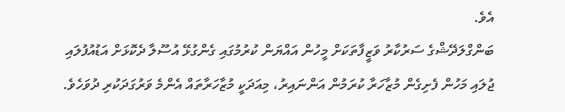އެވެ.
ބަންގްލަދޭޝްގެ ސަރުކާރު ވަޒީފާތަކަށް މީހުން އައްޔަން ކުރުމުގައި ގެންގުޅޭ އުސޫލާ ދެކޮޅަށް އަޑުއުފުލައި ޖުލައި މަހުން ފެށިގެން މުޒާހަރާ ކުރަމުން އަންނައިރު، މިއަދަކީ މުޒާހަރާތައް އެންމެ ވަރުގަދަކުރި ދުވަހެވެ.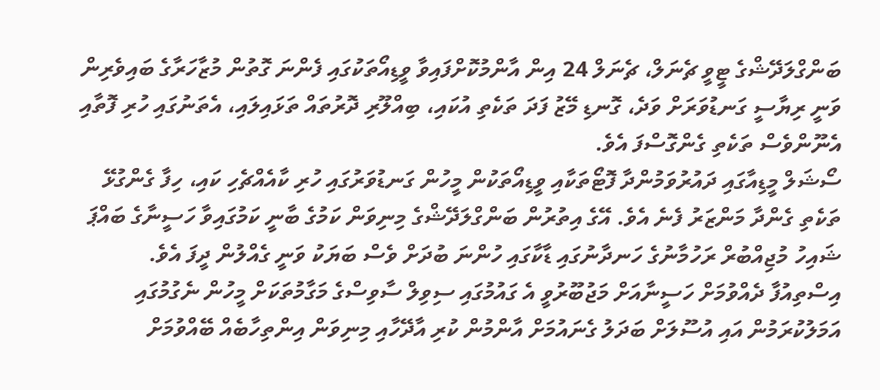ބަންގްލަދޭޝްގެ ޓީވީ ޗެނަލް، ޗެނަލް 24 އިން އާންމުކޮށްފައިވާ ވީޑިއޯތަކުގައި ފެންނަ ގޮތުން މުޒާހަރާގެ ބައިވެރިން ވަނީ ރިޔާސީ ގަނޑުވަރަށް ވަދެ، ގޮނޑި މޭޒު ފަދަ ތަކެތި އުކައި، ބިއްލޫރި ދޮރުތައް ތަޅައިލައި، އެތަނުގައި ހުރި ފޮތާއި އެނޫންވެސް ތަކެތި ގެންގޮސްފަ އެވެ.
ސޯޝަލް މީޑިއާގައި ދައުރުވަމުންދާ ފޮޓޯތަކާއި ވީޑިއޯތަކުން މީހުން ގަނޑުވަރުގައި ހުރި ކާއެއްޗެހި ކައި، ހިފާ ގެންގުޅޭ ތަކެތި ގެންދާ މަންޒަރު ފެނެ އެވެ. އޭގެ އިތުރުން ބަންގްލަދޭޝްގެ މިނިވަން ކަމުގެ ބާނީ ކަމުގައިވާ ހަސީނާގެ ބައްޕަ ޝައިހު މުޖިއްބުރް ރަހުމާނުގެ ހަނދާނުގައި ޑާކާގައި ހުންނަ ބުދަށް ވެސް ބަޔަކު ވަނީ ގެއްލުން ދީފަ އެވެ.
އިސްތިއުފާ ދެއްވުމަށް ހަސީނާއަށް މަޖުބޫރުވީ އެ ގައުމުގައި ސިވިލް ސާވިސްގެ މަގާމުތަކަށް މީހުން ނެގުމުގައި އަމަލުކުރަމުން އައި އުސޫލަށް ބަދަލު ގެނައުމަށް އާންމުން ކުރި އާދޭހާއި މިނިވަން އިންތިހާބެއް ބޭއްވުމަށް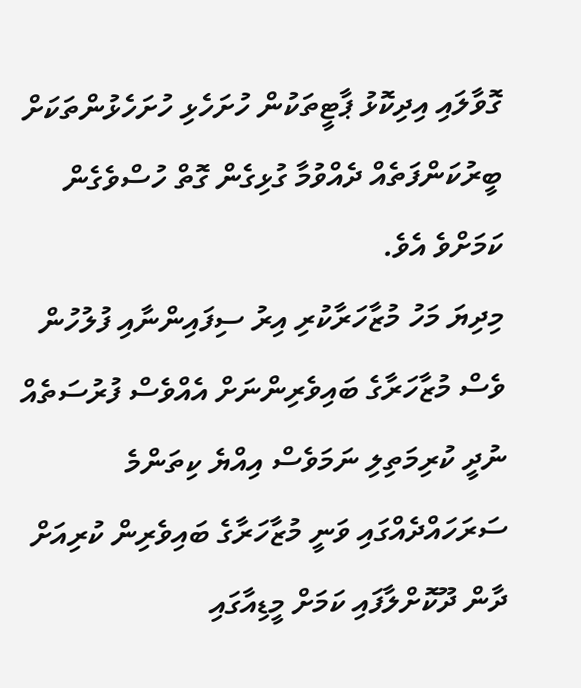ގޮވާލައި އިދިކޮޅު ޕާޓީތަކުން ހުށަހެޅި ހުށަހެޅުންތަކަށް ބީރުކަންފަތެއް ދެއްވުމާ ގުޅިގެން ގޮތް ހުސްވެގެން ކަމަށްވެ އެވެ.
މިދިޔަ މަހު މުޒާހަރާކުރި އިރު ސިފައިންނާއި ފުލުހުން ވެސް މުޒާހަރާގެ ބައިވެރިންނަށް އެއްވެސް ފުރުސަތެއް ނުދީ ކުރިމަތިލި ނަމަވެސް އިއްޔެ ކިތަންމެ ސަރަހައްދެއްގައި ވަނީ މުޒާހަރާގެ ބައިވެރިން ކުރިއަށް ދާން ދޫކޮށްލާފައި ކަމަށް މީޑިއާގައި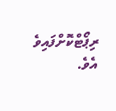ރިޕޯޓްކޮށްފައިވެ އެވެ.